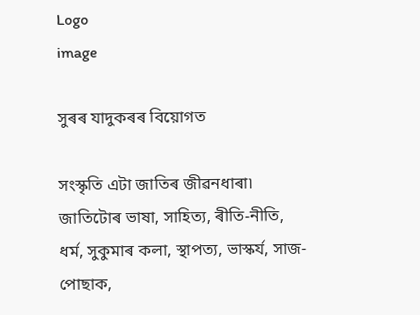Logo
image

সুৰৰ যাদুকৰৰ বিয়োগত

সংস্কৃতি এটা জাতিৰ জীৱনধাৰা৷ জাতিটোৰ ভাষা, সাহিত্য, ৰীতি-নীতি, ধৰ্ম, সুকুমাৰ কলা, স্থাপত্য, ভাস্কৰ্য, সাজ-পোছাক,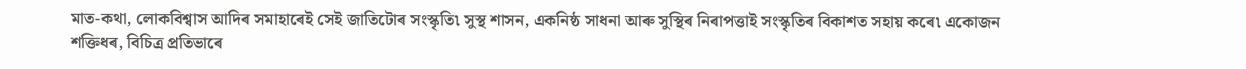মাত-কথা, লোকবিশ্বাস আদিৰ সমাহাৰেই সেই জাতিটোৰ সংস্কৃতি৷ সুস্থ শাসন, একনিষ্ঠ সাধনা আৰু সুস্থিৰ নিৰাপত্তাই সংস্কৃতিৰ বিকাশত সহায় কৰে৷ একোজন শক্তিধৰ, বিচিত্ৰ প্ৰতিভাৰে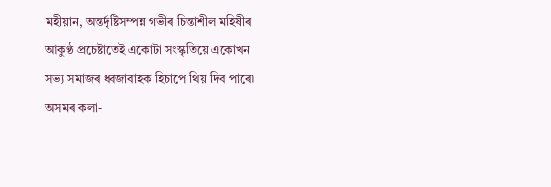মহীয়ান, অন্তৰ্দৃষ্টিসম্পন্ন গভীৰ চিন্তাশীল মহিষীৰ আকুণ্ঠ প্ৰচেষ্টাতেই একোটা সংস্কৃতিয়ে একোখন সভ্য সমাজৰ ধ্বজাবাহক হিচাপে থিয় দিব পাৰে৷ অসমৰ কলা-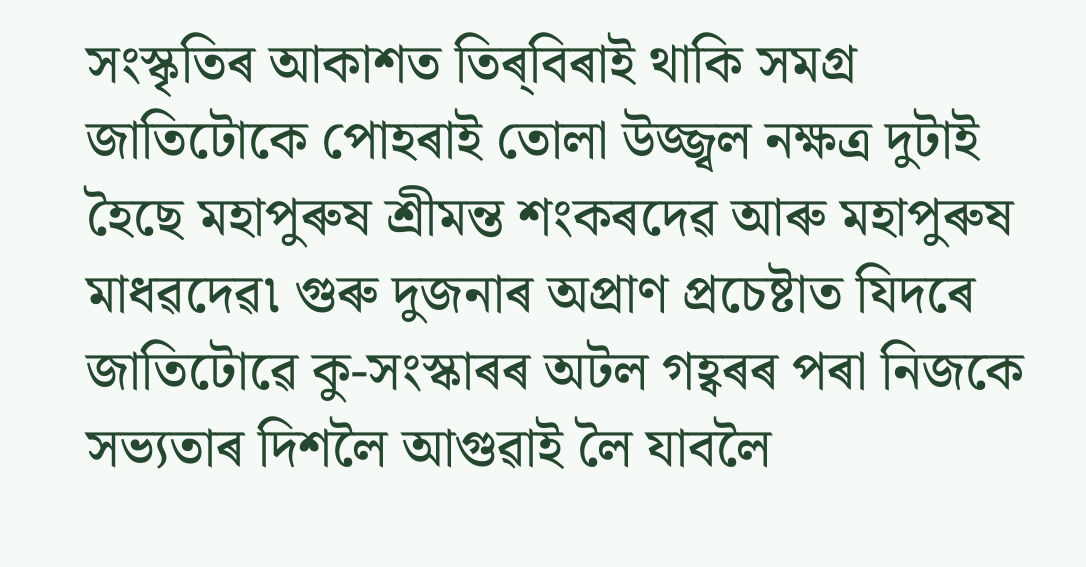সংস্কৃতিৰ আকাশত তিৰ্‌বিৰাই থাকি সমগ্ৰ জাতিটোকে পোহৰাই তোলা উজ্জ্বল নক্ষত্ৰ দুটাই হৈছে মহাপুৰুষ শ্ৰীমন্ত শংকৰদেৱ আৰু মহাপুৰুষ মাধৱদেৱ৷ গুৰু দুজনাৰ অপ্ৰাণ প্ৰচেষ্টাত যিদৰে জাতিটোৱে কু-সংস্কাৰৰ অটল গহ্বৰৰ পৰা নিজকে সভ্যতাৰ দিশলৈ আগুৱাই লৈ যাবলৈ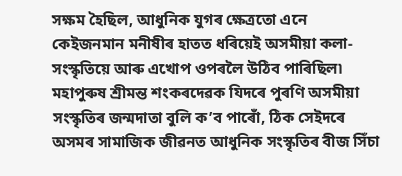সক্ষম হৈছিল, আধুনিক যুগৰ ক্ষেত্ৰতো এনে কেইজনমান মনীষীৰ হাতত ধৰিয়েই অসমীয়া কলা-সংস্কৃতিয়ে আৰু এখোপ ওপৰলৈ উঠিব পাৰিছিল৷ মহাপুৰুষ শ্ৰীমন্ত শংকৰদেৱক যিদৰে পুৰণি অসমীয়া সংস্কৃতিৰ জন্মদাতা বুলি ক’ব পাৰোঁ, ঠিক সেইদৰে অসমৰ সামাজিক জীৱনত আধুনিক সংস্কৃতিৰ বীজ সিঁচা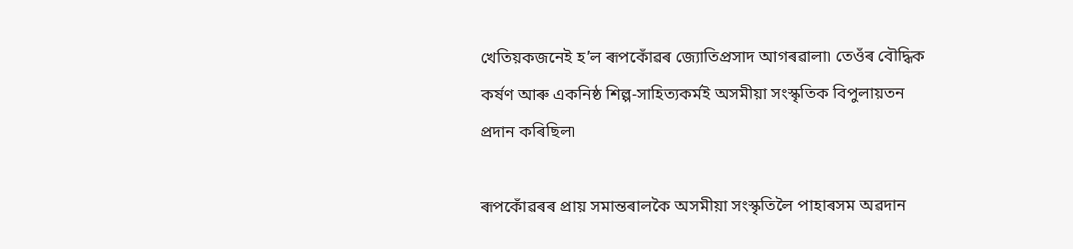খেতিয়কজনেই হ’ল ৰূপকোঁৱৰ জ্যোতিপ্ৰসাদ আগৰৱালা৷ তেওঁৰ বৌদ্ধিক কৰ্ষণ আৰু একনিষ্ঠ শিল্প-সাহিত্যকৰ্মই অসমীয়া সংস্কৃতিক বিপুলায়তন প্ৰদান কৰিছিল৷

ৰূপকোঁৱৰৰ প্ৰায় সমান্তৰালকৈ অসমীয়া সংস্কৃতিলৈ পাহাৰসম অৱদান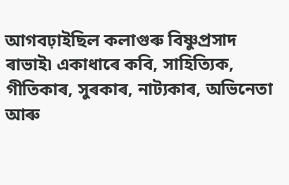আগবঢ়াইছিল কলাগুৰু বিষ্ণুপ্ৰসাদ ৰাভাই৷ একাধাৰে কবি, সাহিত্যিক, গীতিকাৰ, সুৰকাৰ, নাট্যকাৰ, অভিনেতা আৰু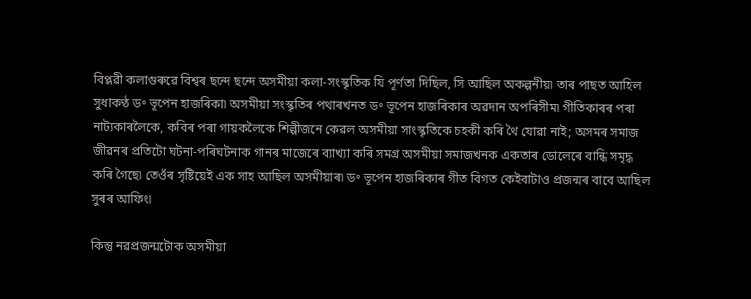বিপ্লৱী কলাগুৰুৱে বিশ্বৰ ছন্দে ছন্দে অসমীয়া কলা-সংস্কৃতিক যি পূৰ্ণতা দিছিল, সি আছিল অকল্পনীয়৷ তাৰ পাছত আহিল সুধাকণ্ঠ ড॰ ভূপেন হাজৰিকা৷ অসমীয়া সংস্কৃতিৰ পথাৰখনত ড॰ ভূপেন হাজৰিকাৰ অৱদান অপৰিসীম৷ গীতিকাৰৰ পৰা নাট্যকাৰলৈকে, কবিৰ পৰা গায়কলৈকে শিল্পীজনে কেৱল অসমীয়া সাংস্কৃতিকে চহকী কৰি থৈ যোৱা নাই; অসমৰ সমাজ জীৱনৰ প্ৰতিটো ঘটনা-পৰিঘটনাক গানৰ মাজেৰে ব্যাখ্যা কৰি সমগ্ৰ অসমীয়া সমাজখনক একতাৰ ডোলেৰে বান্ধি সমৃদ্ধ কৰি গৈছে৷ তেওঁৰ সৃষ্টিয়েই এক সাহ আছিল অসমীয়াৰ৷ ড॰ ভূপেন হাজৰিকাৰ গীত বিগত কেইবাটাও প্ৰজন্মৰ বাবে আছিল সুৰৰ আফিং৷

কিন্তু নৱপ্ৰজন্মটোক অসমীয়া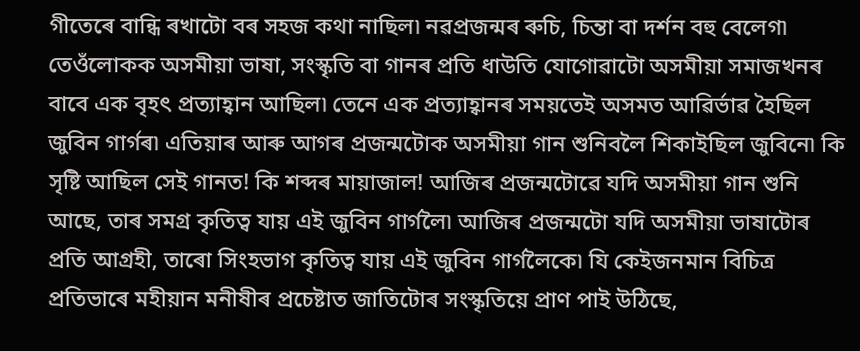গীতেৰে বান্ধি ৰখাটো বৰ সহজ কথা নাছিল৷ নৱপ্ৰজন্মৰ ৰুচি, চিন্তা বা দৰ্শন বহু বেলেগ৷ তেওঁলোকক অসমীয়া ভাষা, সংস্কৃতি বা গানৰ প্ৰতি ধাউতি যোগোৱাটো অসমীয়া সমাজখনৰ বাবে এক বৃহৎ প্ৰত্যাহ্বান আছিল৷ তেনে এক প্ৰত্যাহ্বানৰ সময়তেই অসমত আৱিৰ্ভাৱ হৈছিল জুবিন গাৰ্গৰ৷ এতিয়াৰ আৰু আগৰ প্ৰজন্মটোক অসমীয়া গান শুনিবলৈ শিকাইছিল জুবিনে৷ কি সৃষ্টি আছিল সেই গানত! কি শব্দৰ মায়াজাল! আজিৰ প্ৰজন্মটোৱে যদি অসমীয়া গান শুনি আছে, তাৰ সমগ্ৰ কৃতিত্ব যায় এই জুবিন গাৰ্গলৈ৷ আজিৰ প্ৰজন্মটো যদি অসমীয়া ভাষাটোৰ প্ৰতি আগ্ৰহী, তাৰো সিংহভাগ কৃতিত্ব যায় এই জুবিন গাৰ্গলৈকে৷ যি কেইজনমান বিচিত্ৰ প্ৰতিভাৰে মহীয়ান মনীষীৰ প্ৰচেষ্টাত জাতিটোৰ সংস্কৃতিয়ে প্ৰাণ পাই উঠিছে,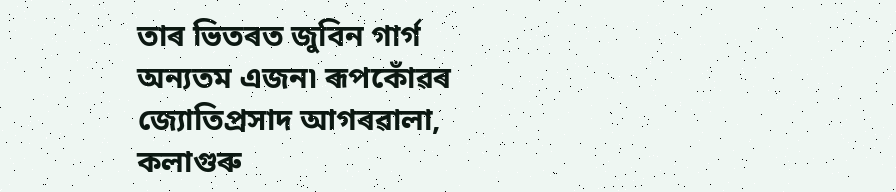তাৰ ভিতৰত জুবিন গাৰ্গ অন্যতম এজন৷ ৰূপকোঁৱৰ জ্যোতিপ্ৰসাদ আগৰৱালা, কলাগুৰু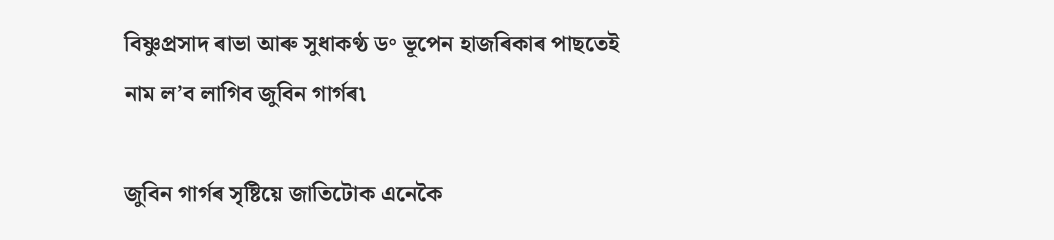বিষ্ণুপ্ৰসাদ ৰাভা আৰু সুধাকণ্ঠ ড॰ ভূপেন হাজৰিকাৰ পাছতেই নাম ল’ব লাগিব জুবিন গাৰ্গৰ৷

জুবিন গাৰ্গৰ সৃষ্টিয়ে জাতিটোক এনেকৈ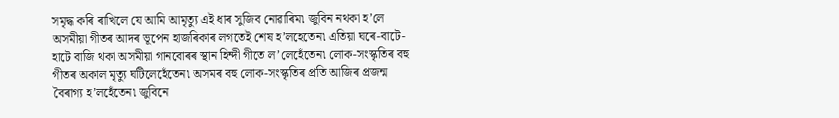সমৃদ্ধ কৰি ৰাখিলে যে আমি আমৃত্যু এই ধাৰ সুজিব নোৱাৰিম৷ জুবিন নথকা হ’লে অসমীয়া গীতৰ আদৰ ভূপেন হাজৰিকাৰ লগতেই শেষ হ’লহেতেন৷ এতিয়া ঘৰে-বাটে-হাটে বাজি থকা অসমীয়া গানবোৰৰ স্থান হিন্দী গীতে ল’লেহেঁতেন৷ লোক-সংস্কৃতিৰ বহু গীতৰ অকাল মৃত্যু ঘটিলেহেঁতেন৷ অসমৰ বহু লোক-সংস্কৃতিৰ প্ৰতি আজিৰ প্ৰজন্ম বৈৰাগ্য হ’লহেঁতেন৷ জুবিনে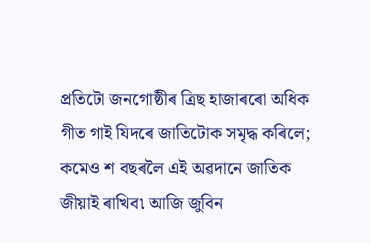প্ৰতিটো জনগোষ্ঠীৰ ত্ৰিছ হাজাৰৰো অধিক গীত গাই যিদৰে জাতিটোক সমৃদ্ধ কৰিলে; কমেও শ বছৰলৈ এই অৱদানে জাতিক জীয়াই ৰাখিব৷ আজি জুবিন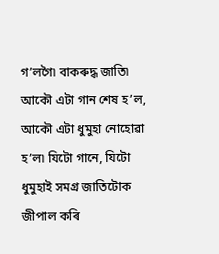গ’লগৈ৷ বাকৰুদ্ধ জাতি৷ আকৌ এটা গান শেষ হ’ল, আকৌ এটা ধুমুহা নোহোৱা হ’ল৷ যিটো গানে, যিটো ধুমুহাই সমগ্ৰ জাতিটোক জীপাল কৰি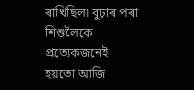ৰাখিছিল৷ বুঢ়াৰ পৰা শিশুলৈকে প্ৰত্যেকজনেই হয়তো আজি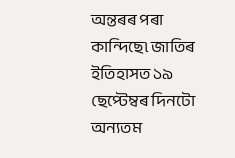অন্তৰৰ পৰা কান্দিছে৷ জাতিৰ ইতিহাসত ১৯ ছেপ্টেম্বৰ দিনটো অন্যতম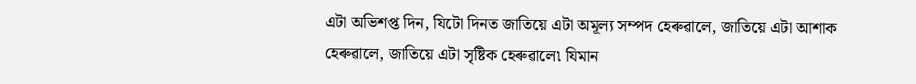এটা অভিশপ্ত দিন, যিটো দিনত জাতিয়ে এটা অমূল্য সম্পদ হেৰুৱালে, জাতিয়ে এটা আশাক হেৰুৱালে, জাতিয়ে এটা সৃষ্টিক হেৰুৱালে৷ যিমান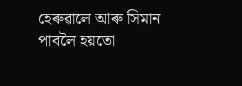হেৰুৱালে আৰু সিমান পাবলৈ হয়তো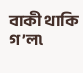বাকী থাকি গ’ল৷